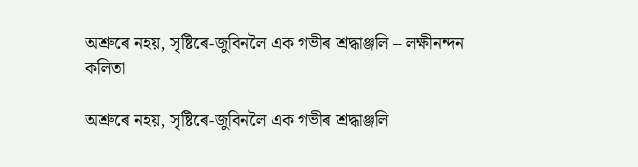অশ্ৰুৰে নহয়, সৃষ্টিৰে-জুবিনলৈ এক গভীৰ শ্ৰদ্ধাঞ্জলি – লক্ষীনন্দন কলিতা

অশ্ৰুৰে নহয়, সৃষ্টিৰে-জুবিনলৈ এক গভীৰ শ্ৰদ্ধাঞ্জলি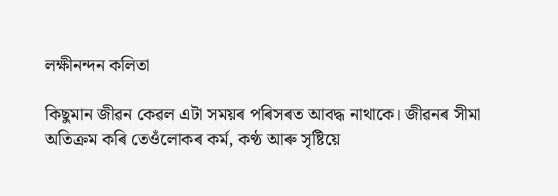লক্ষীনন্দন কলিতা

কিছুমান জীৱন কেৱল এটা সময়ৰ পৰিসৰত আবদ্ধ নাথাকে। জীৱনৰ সীমা অতিক্ৰম কৰি তেওঁলোকৰ কৰ্ম, কণ্ঠ আৰু সৃষ্টিয়ে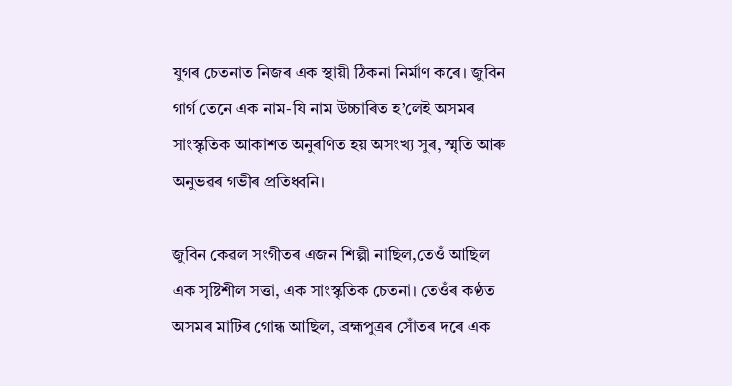যুগৰ চেতনাত নিজৰ এক স্থায়ী ঠিকনা নিৰ্মাণ কৰে। জুবিন গাৰ্গ তেনে এক নাম-যি নাম উচ্চাৰিত হ’লেই অসমৰ সাংস্কৃতিক আকাশত অনুৰণিত হয় অসংখ্য সুৰ, স্মৃতি আৰু অনুভৱৰ গভীৰ প্ৰতিধ্বনি।

জুবিন কেৱল সংগীতৰ এজন শিল্পী নাছিল,তেওঁ আছিল এক সৃষ্টিশীল সত্তা, এক সাংস্কৃতিক চেতনা। তেওঁৰ কণ্ঠত অসমৰ মাটিৰ গোন্ধ আছিল, ব্ৰহ্মপুত্ৰৰ সোঁতৰ দৰে এক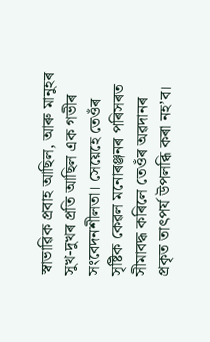স্বাভাৱিক প্ৰবাহ আছিল, আৰু মানুহৰ সুখ-দুখৰ প্ৰতি আছিল এক গভীৰ সংবেদনশীলতা। সেয়েহে তেওঁৰ সৃষ্টিক কেৱল মনোৰঞ্জনৰ পৰিসৰত সীমাবদ্ধ কৰিলে তেওঁৰ অৱদানৰ প্ৰকৃত তাৎপৰ্য উপলব্ধি কৰা নহ’ব।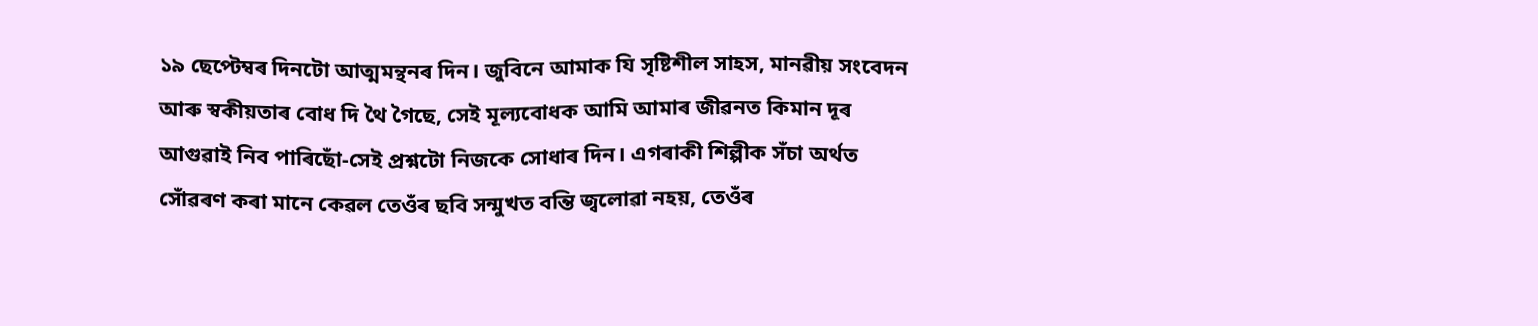১৯ ছেপ্টেম্বৰ দিনটো আত্মমন্থনৰ দিন। জুবিনে আমাক যি সৃষ্টিশীল সাহস, মানৱীয় সংবেদন আৰু স্বকীয়তাৰ বোধ দি থৈ গৈছে, সেই মূল্যবোধক আমি আমাৰ জীৱনত কিমান দূৰ আগুৱাই নিব পাৰিছোঁ-সেই প্ৰশ্নটো নিজকে সোধাৰ দিন। এগৰাকী শিল্পীক সঁচা অৰ্থত সোঁৱৰণ কৰা মানে কেৱল তেওঁৰ ছবি সন্মুখত বন্তি জ্বলোৱা নহয়, তেওঁৰ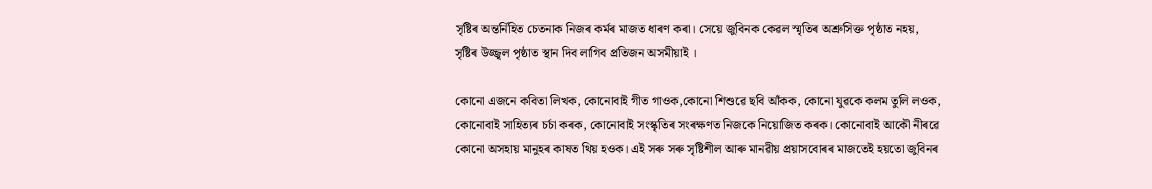সৃষ্টিৰ অন্তৰ্নিহিত চেতনাক নিজৰ কৰ্মৰ মাজত ধাৰণ কৰা। সেয়ে জুবিনক কেৱল স্মৃতিৰ অশ্ৰুসিক্ত পৃষ্ঠাত নহয়, সৃষ্টিৰ উজ্জ্বল পৃষ্ঠাত স্থান দিব লাগিব প্ৰতিজন অসমীয়াই ।

কোনো এজনে কবিতা লিখক, কোনোবাই গীত গাওক,কোনো শিশুৱে ছবি আঁকক, কোনো যুৱকে কলম তুলি লওক, কোনোবাই সাহিত্যৰ চৰ্চা কৰক, কোনোবাই সংস্কৃতিৰ সংৰক্ষণত নিজকে নিয়োজিত কৰক। কোনোবাই আকৌ নীৰৱে কোনো অসহায় মানুহৰ কাষত থিয় হওক। এই সৰু সৰু সৃষ্টিশীল আৰু মানৱীয় প্ৰয়াসবোৰৰ মাজতেই হয়তো জুবিনৰ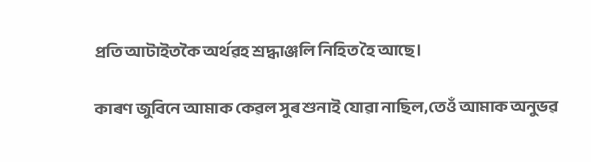প্ৰতি আটাইতকৈ অৰ্থৱহ শ্ৰদ্ধাঞ্জলি নিহিত হৈ আছে।

কাৰণ জুবিনে আমাক কেৱল সুৰ শুনাই যোৱা নাছিল,তেওঁ আমাক অনুভৱ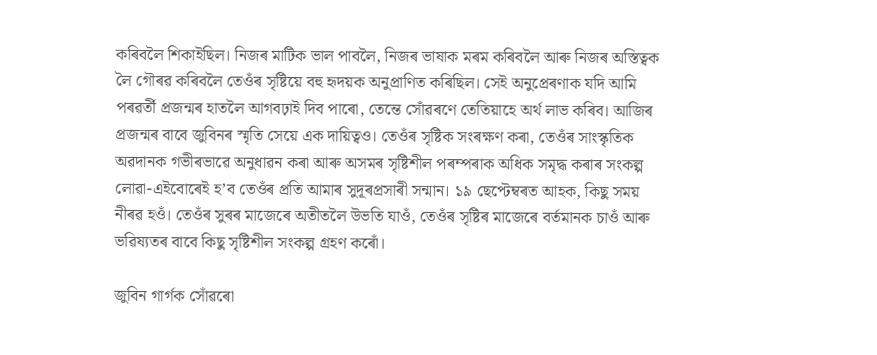কৰিবলৈ শিকাইছিল। নিজৰ মাটিক ভাল পাবলৈ, নিজৰ ভাষাক মৰম কৰিবলৈ আৰু নিজৰ অস্তিত্বক লৈ গৌৰৱ কৰিবলৈ তেওঁৰ সৃষ্টিয়ে বহু হৃদয়ক অনুপ্ৰাণিত কৰিছিল। সেই অনুপ্ৰেৰণাক যদি আমি পৰৱৰ্তী প্ৰজন্মৰ হাতলৈ আগবঢ়াই দিব পাৰো, তেন্তে সোঁৱৰণে তেতিয়াহে অৰ্থ লাভ কৰিব। আজিৰ প্ৰজন্মৰ বাবে জুবিনৰ স্মৃতি সেয়ে এক দায়িত্বও। তেওঁৰ সৃষ্টিক সংৰক্ষণ কৰা, তেওঁৰ সাংস্কৃতিক অৱদানক গভীৰভাৱে অনুধাৱন কৰা আৰু অসমৰ সৃষ্টিশীল পৰম্পৰাক অধিক সমৃদ্ধ কৰাৰ সংকল্প লোৱা-এইবোৰেই হ’ব তেওঁৰ প্ৰতি আমাৰ সুদূৰপ্ৰসাৰী সন্মান। ১৯ ছেপ্টেম্বৰত আহক, কিছু সময় নীৰৱ হওঁ। তেওঁৰ সুৰৰ মাজেৰে অতীতলৈ উভতি যাওঁ, তেওঁৰ সৃষ্টিৰ মাজেৰে বৰ্তমানক চাওঁ আৰু ভৱিষ্যতৰ বাবে কিছু সৃষ্টিশীল সংকল্প গ্ৰহণ কৰোঁ।

জুবিন গাৰ্গক সোঁৱৰো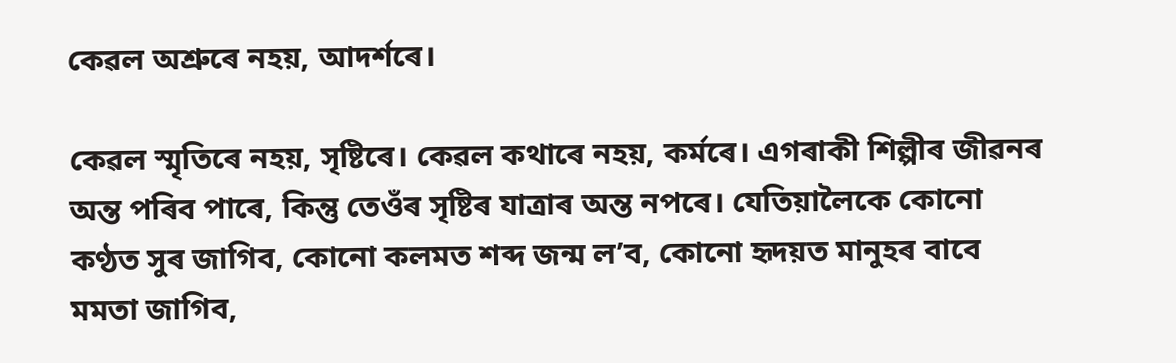কেৱল অশ্ৰুৰে নহয়, আদৰ্শৰে।

কেৱল স্মৃতিৰে নহয়, সৃষ্টিৰে। কেৱল কথাৰে নহয়, কৰ্মৰে। এগৰাকী শিল্পীৰ জীৱনৰ অন্ত পৰিব পাৰে, কিন্তু তেওঁৰ সৃষ্টিৰ যাত্ৰাৰ অন্ত নপৰে। যেতিয়ালৈকে কোনো কণ্ঠত সুৰ জাগিব, কোনো কলমত শব্দ জন্ম ল’ব, কোনো হৃদয়ত মানুহৰ বাবে মমতা জাগিব,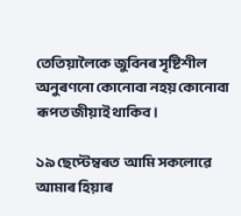তেতিয়ালৈকে জুবিনৰ সৃষ্টিশীল অনুৰণনো কোনোবা নহয় কোনোবা ৰূপত জীয়াই থাকিব।

১৯ ছেপ্টেম্বৰত  আমি সকলোৱে আমাৰ হিয়াৰ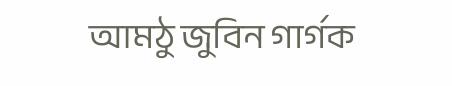আমঠু জুবিন গাৰ্গক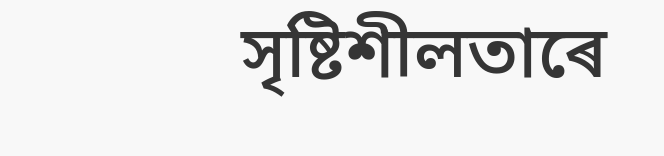সৃষ্টিশীলতাৰে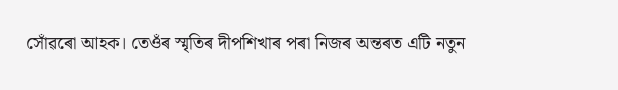সোঁৱৰো আহক। তেওঁৰ স্মৃতিৰ দীপশিখাৰ পৰা নিজৰ অন্তৰত এটি নতুন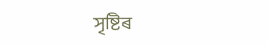সৃষ্টিৰ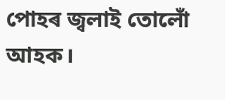পোহৰ জ্বলাই তোলোঁ আহক।